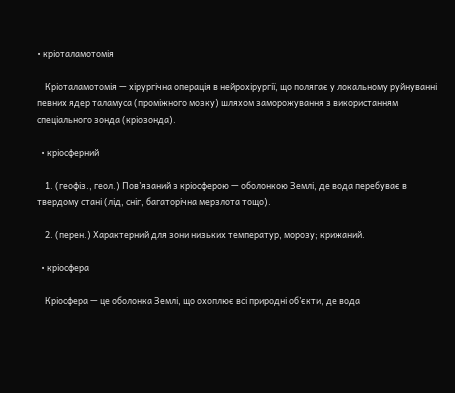• кріоталамотомія

    Кріоталамотомія — хірургічна операція в нейрохірургії, що полягає у локальному руйнуванні певних ядер таламуса (проміжного мозку) шляхом заморожування з використанням спеціального зонда (кріозонда).

  • кріосферний

    1. (геофіз., геол.) Пов’язаний з кріосферою — оболонкою Землі, де вода перебуває в твердому стані (лід, сніг, багаторічна мерзлота тощо).

    2. (перен.) Характерний для зони низьких температур, морозу; крижаний.

  • кріосфера

    Кріосфера — це оболонка Землі, що охоплює всі природні об’єкти, де вода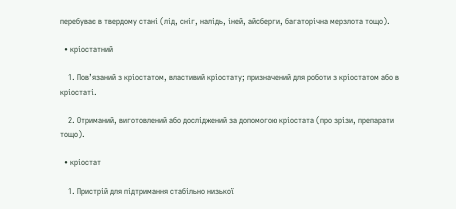перебуває в твердому стані (лід, сніг, налідь, іней, айсберги, багаторічна мерзлота тощо).

  • кріостатний

    1. Пов’язаний з кріостатом, властивий кріостату; призначений для роботи з кріостатом або в кріостаті.

    2. Отриманий, виготовлений або досліджений за допомогою кріостата (про зрізи, препарати тощо).

  • кріостат

    1. Пристрій для підтримання стабільно низької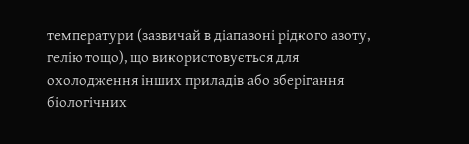температури (зазвичай в діапазоні рідкого азоту, гелію тощо), що використовується для охолодження інших приладів або зберігання біологічних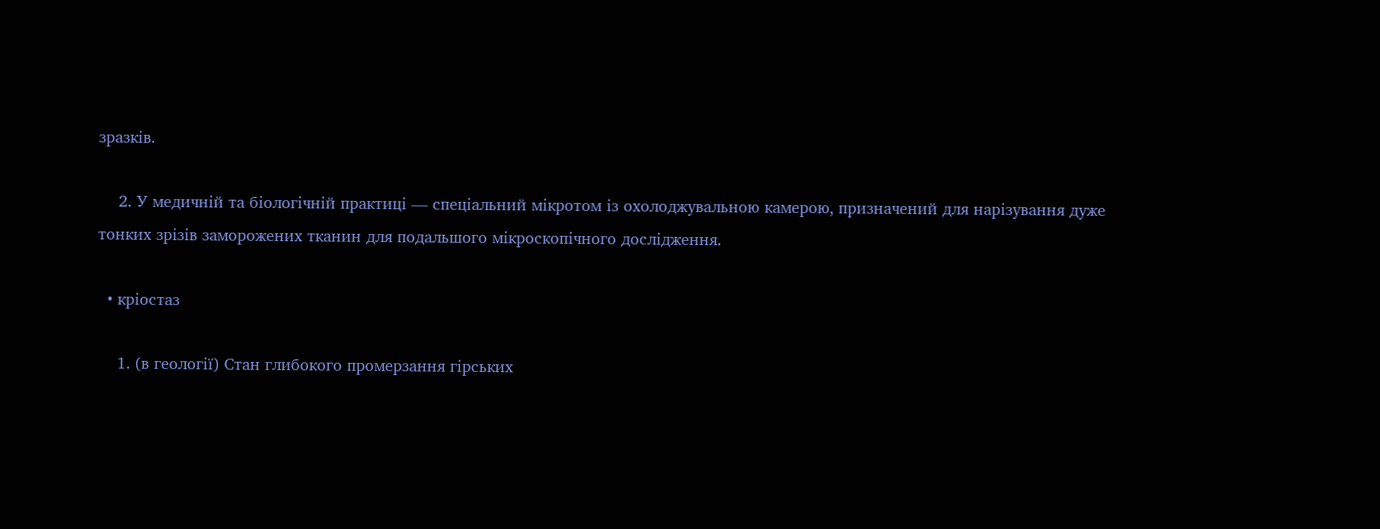зразків.

    2. У медичній та біологічній практиці — спеціальний мікротом із охолоджувальною камерою, призначений для нарізування дуже тонких зрізів заморожених тканин для подальшого мікроскопічного дослідження.

  • кріостаз

    1. (в геології) Стан глибокого промерзання гірських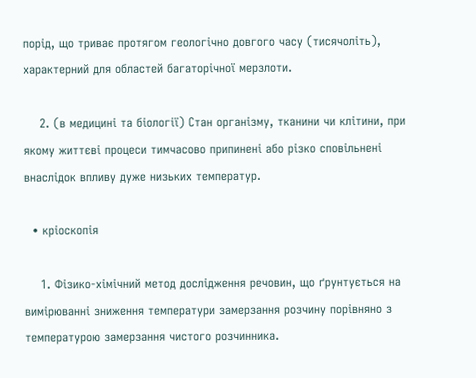порід, що триває протягом геологічно довгого часу (тисячоліть), характерний для областей багаторічної мерзлоти.

    2. (в медицині та біології) Стан організму, тканини чи клітини, при якому життєві процеси тимчасово припинені або різко сповільнені внаслідок впливу дуже низьких температур.

  • кріоскопія

    1. Фізико-хімічний метод дослідження речовин, що ґрунтується на вимірюванні зниження температури замерзання розчину порівняно з температурою замерзання чистого розчинника.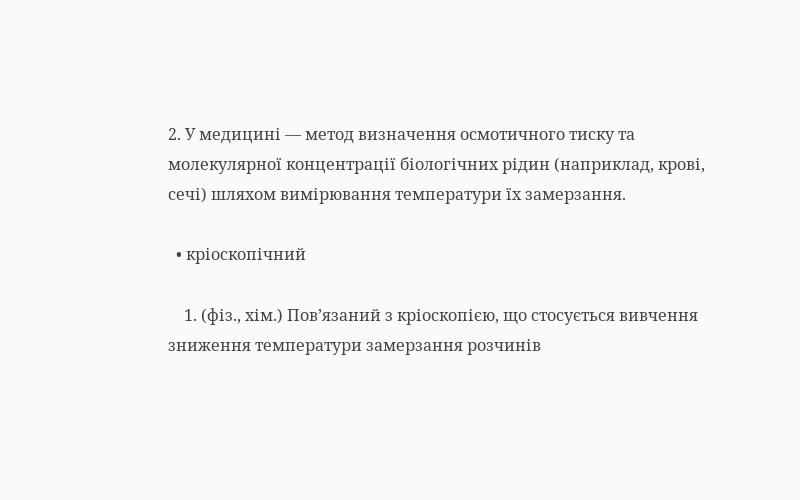2. У медицині — метод визначення осмотичного тиску та молекулярної концентрації біологічних рідин (наприклад, крові, сечі) шляхом вимірювання температури їх замерзання.

  • кріоскопічний

    1. (фіз., хім.) Пов’язаний з кріоскопією, що стосується вивчення зниження температури замерзання розчинів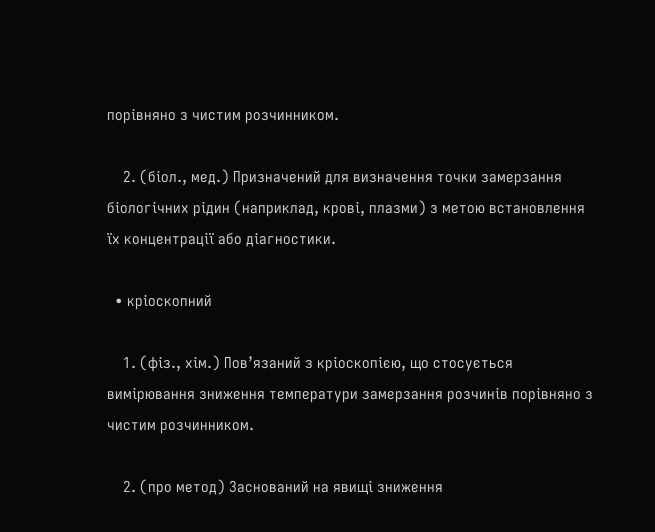порівняно з чистим розчинником.

    2. (біол., мед.) Призначений для визначення точки замерзання біологічних рідин (наприклад, крові, плазми) з метою встановлення їх концентрації або діагностики.

  • кріоскопний

    1. (фіз., хім.) Пов’язаний з кріоскопією, що стосується вимірювання зниження температури замерзання розчинів порівняно з чистим розчинником.

    2. (про метод) Заснований на явищі зниження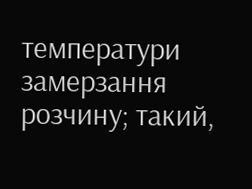температури замерзання розчину; такий,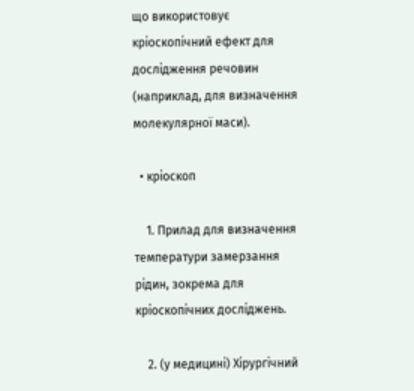що використовує кріоскопічний ефект для дослідження речовин (наприклад, для визначення молекулярної маси).

  • кріоскоп

    1. Прилад для визначення температури замерзання рідин, зокрема для кріоскопічних досліджень.

    2. (у медицині) Хірургічний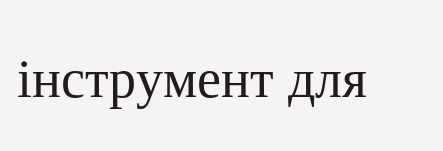інструмент для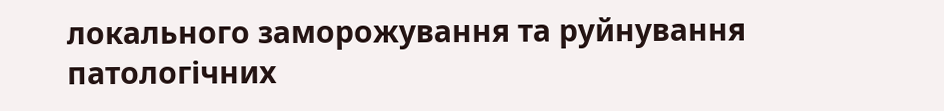локального заморожування та руйнування патологічних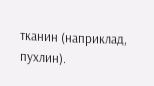тканин (наприклад, пухлин).